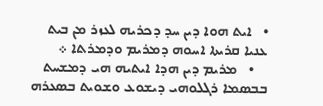•   ܐܝܬ ܗܘܐ ܕܝܢ ܚܕ ܕܟܪܝܗ ܠܥܙܪ ܡܢ ܒܝܬ ܥܢܝܐ ܩܪܝܬܐ ܐܚܘܗ ܕܡܪܝܡ ܘܕܡܪܬܐ ܀
    •   ܡܪܝܡ ܕܝܢ ܗܕܐ ܐܝܬܝܗ ܗܝ ܕܡܫܚܬ ܒܒܤܡܐ ܪܓܠܘܗܝ ܕܝܫܘܥ ܘܫܘܝܬ ܒܤܥܪܗ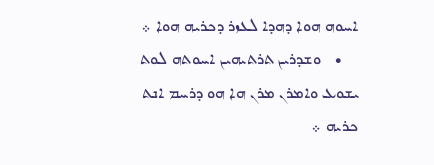ܐܚܘܗ ܗܘܐ ܕܗܕܐ ܠܥܙܪ ܕܟܪܝܗ ܗܘܐ ܀
    •   ܘܫܕܪܝܢ ܬܪܬܝܗܝܢ ܐܚܘܬܗ ܠܘܬ ܝܫܘܥ ܘܐܡܪܢ ܡܪܢ ܗܐ ܗܘ ܕܪܚܡ ܐܢܬ ܟܪܝܗ ܀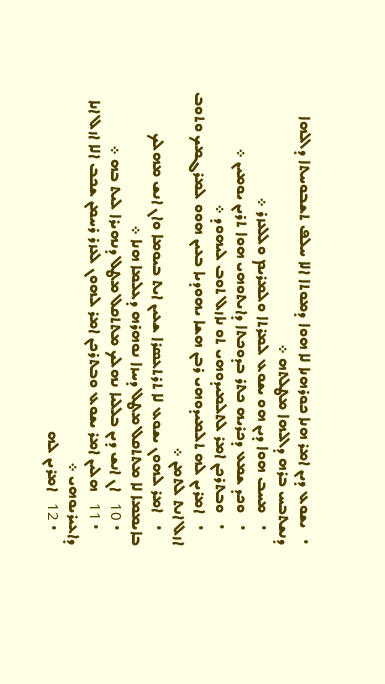•   ܝܫܘܥ ܕܝܢ ܐܡܪ ܗܢܐ ܟܘܪܗܢܐ ܠܐ ܗܘܐ ܕܡܘܬܐ ܐܠܐ ܚܠܦ ܬܫܒܘܚܬܐ ܕܐܠܗܐ ܕܢܫܬܒܚ ܒܪܗ ܕܐܠܗܐ ܡܛܠܬܗ ܀
    •   ܡܚܒ ܗܘܐ ܕܝܢ ܗܘ ܝܫܘܥ ܠܡܪܬܐ ܘܠܡܪܝܡ ܘܠܠܥܙܪ ܀
    •   ܘܟܕ ܫܡܥ ܕܟܪܝܗ ܟܬܪ ܒܕܘܟܬܐ ܕܐܝܬܘܗܝ ܗܘܐ ܬܪܝܢ ܝܘܡܝܢ ܀
    •   ܘܒܬܪܟܢ ܐܡܪ ܠܬܠܡܝܕܘܗܝ ܬܘ ܢܐܙܠ ܬܘܒ ܠܝܗܘܕ ܀
    •   ܐܡܪܝܢ ܠܗ ܬܠܡܝܕܘܗܝ ܪܒܢ ܗܫܐ ܝܗܘܕܝܐ ܒܥܝܢ ܗܘܘ ܠܡܪܓܡܟ ܘܬܘܒ ܐܙܠ ܐܢܬ ܠܬܡܢ ܀
    •   ܐܡܪ ܠܗܘܢ ܝܫܘܥ ܠܐ ܬܪܬܥܤܪܐ ܫܥܝܢ ܐܝܬ ܒܝܘܡܐ ܘܐܢ ܐܢܫ ܡܗܠܟ ܒܐܝܡܡܐ ܠܐ ܡܬܬܩܠ ܡܛܠ ܕܚܙܐ ܢܘܗܪܗ ܕܥܠܡܐ ܗܢܐ ܀
    • 10   ܐܢ ܐܢܫ ܕܝܢ ܒܠܠܝܐ ܢܗܠܟ ܡܬܬܩܠ ܡܛܠ ܕܢܗܝܪܐ ܠܝܬ ܒܗ ܀
    • 11   ܗܠܝܢ ܐܡܪ ܝܫܘܥ ܘܒܬܪܟܢ ܐܡܪ ܠܗܘܢ ܠܥܙܪ ܪܚܡܢ ܫܟܒ ܐܠܐ ܐܙܠ ܐܢܐ ܕܐܥܝܪܝܘܗܝ ܀
    • 12   ܐܡܪܝܢ ܠܗ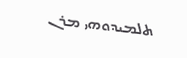ܬܠܡܝܕܘܗܝ ܡܪܢ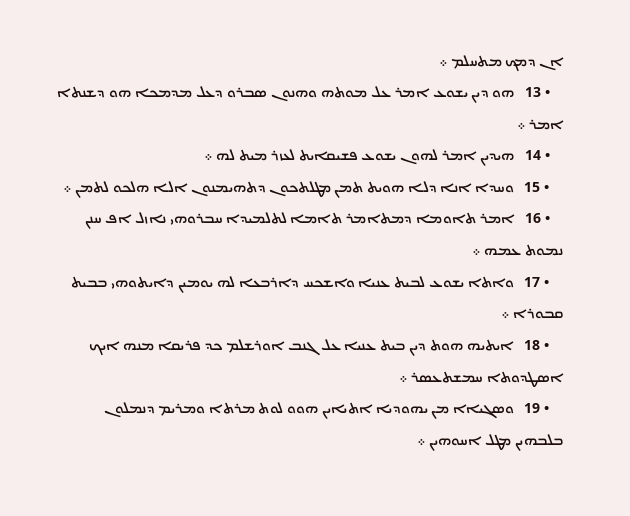ܐܢ ܕܡܟ ܡܬܚܠܡ ܀
    • 13   ܗܘ ܕܝܢ ܝܫܘܥ ܐܡܪ ܥܠ ܡܘܬܗ ܘܗܢܘܢ ܤܒܪܘ ܕܥܠ ܡܕܡܟܐ ܗܘ ܕܫܢܬܐ ܐܡܪ ܀
    • 14   ܗܝܕܝܢ ܐܡܪ ܠܗܘܢ ܝܫܘܥ ܦܫܝܩܐܝܬ ܠܥܙܪ ܡܝܬ ܠܗ ܀
    • 15   ܘܚܕܐ ܐܢܐ ܕܠܐ ܗܘܝܬ ܬܡܢ ܡܛܠܬܟܘܢ ܕܬܗܝܡܢܘܢ ܐܠܐ ܗܠܟܘ ܠܬܡܢ ܀
    • 16   ܐܡܪ ܬܐܘܡܐ ܕܡܬܐܡܪ ܬܐܡܐ ܠܬܠܡܝܕܐ ܚܒܪܘܗܝ ܢܐܙܠ ܐܦ ܚܢܢ ܢܡܘܬ ܥܡܗ ܀
    • 17   ܘܐܬܐ ܝܫܘܥ ܠܒܝܬ ܥܢܝܐ ܘܐܫܟܚ ܕܐܪܒܥܐ ܠܗ ܝܘܡܝܢ ܕܐܝܬܘܗܝ ܒܒܝܬ ܩܒܘܪܐ ܀
    • 18   ܐܝܬܝܗ ܗܘܬ ܕܝܢ ܒܝܬ ܥܢܝܐ ܥܠ ܓܢܒ ܐܘܪܫܠܡ ܟܕ ܦܪܝܩܐ ܡܢܗ ܐܝܟ ܐܤܛܕܘܬܐ ܚܡܫܬܥܤܪ ܀
    • 19   ܘܤܓܝܐܐ ܡܢ ܝܗܘܕܝܐ ܐܬܝܐܝܢ ܗܘܘ ܠܘܬ ܡܪܬܐ ܘܡܪܝܡ ܕܢܡܠܘܢ ܒܠܒܗܝܢ ܡܛܠ ܐܚܘܗܝܢ ܀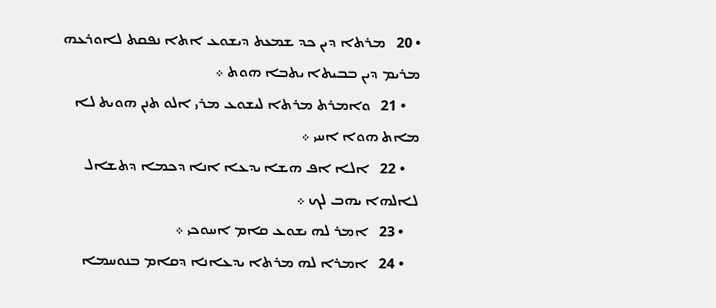• 20   ܡܪܬܐ ܕܝܢ ܟܕ ܫܡܥܬ ܕܝܫܘܥ ܐܬܐ ܢܦܩܬ ܠܐܘܪܥܗ ܡܪܝܡ ܕܝܢ ܒܒܝܬܐ ܝܬܒܐ ܗܘܬ ܀
    • 21   ܘܐܡܪܬ ܡܪܬܐ ܠܝܫܘܥ ܡܪܝ ܐܠܘ ܬܢܢ ܗܘܝܬ ܠܐ ܡܐܬ ܗܘܐ ܐܚܝ ܀
    • 22   ܐܠܐ ܐܦ ܗܫܐ ܝܕܥܐ ܐܢܐ ܕܟܡܐ ܕܬܫܐܠ ܠܐܠܗܐ ܝܗܒ ܠܟ ܀
    • 23   ܐܡܪ ܠܗ ܝܫܘܥ ܩܐܡ ܐܚܘܟܝ ܀
    • 24   ܐܡܪܐ ܠܗ ܡܪܬܐ ܝܕܥܐܢܐ ܕܩܐܡ ܒܢܘܚܡܐ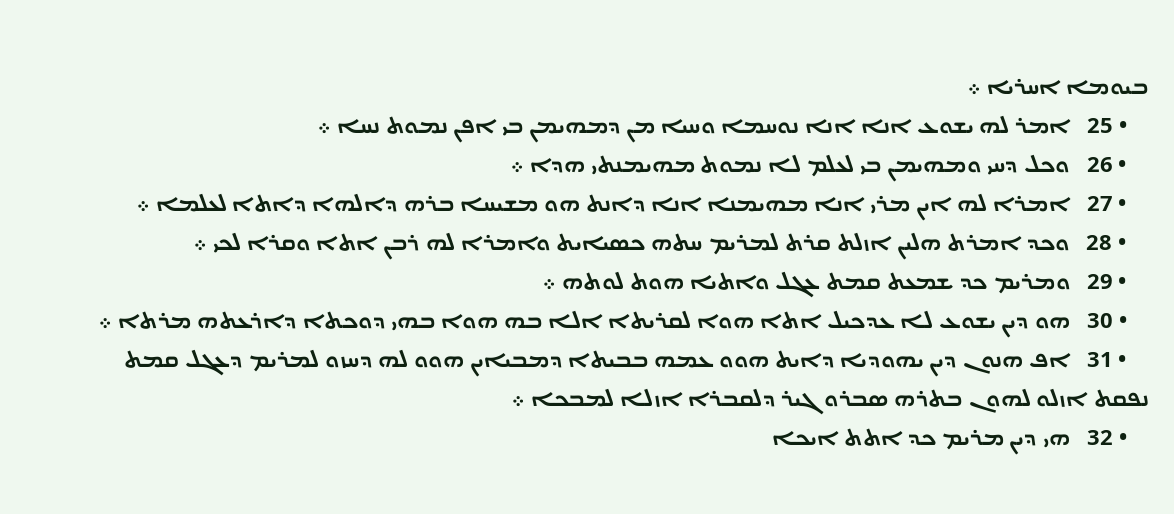ܒܝܘܡܐ ܐܚܪܝܐ ܀
    • 25   ܐܡܪ ܠܗ ܝܫܘܥ ܐܢܐ ܐܢܐ ܢܘܚܡܐ ܘܚܝܐ ܡܢ ܕܡܗܝܡܢ ܒܝ ܐܦܢ ܢܡܘܬ ܢܚܐ ܀
    • 26   ܘܟܠ ܕܚܝ ܘܡܗܝܡܢ ܒܝ ܠܥܠܡ ܠܐ ܢܡܘܬ ܡܗܝܡܢܬܝ ܗܕܐ ܀
    • 27   ܐܡܪܐ ܠܗ ܐܝܢ ܡܪܝ ܐܢܐ ܡܗܝܡܢܐ ܐܢܐ ܕܐܢܬ ܗܘ ܡܫܝܚܐ ܒܪܗ ܕܐܠܗܐ ܕܐܬܐ ܠܥܠܡܐ ܀
    • 28   ܘܟܕ ܐܡܪܬ ܗܠܝܢ ܐܙܠܬ ܩܪܬ ܠܡܪܝܡ ܚܬܗ ܟܤܝܐܝܬ ܘܐܡܪܐ ܠܗ ܪܒܢ ܐܬܐ ܘܩܪܐ ܠܟܝ ܀
    • 29   ܘܡܪܝܡ ܟܕ ܫܡܥܬ ܩܡܬ ܥܓܠ ܘܐܬܝܐ ܗܘܬ ܠܘܬܗ ܀
    • 30   ܗܘ ܕܝܢ ܝܫܘܥ ܠܐ ܥܕܟܝܠ ܐܬܐ ܗܘܐ ܠܩܪܝܬܐ ܐܠܐ ܒܗ ܗܘܐ ܒܗܝ ܕܘܟܬܐ ܕܐܪܥܬܗ ܡܪܬܐ ܀
    • 31   ܐܦ ܗܢܘܢ ܕܝܢ ܝܗܘܕܝܐ ܕܐܝܬ ܗܘܘ ܥܡܗ ܒܒܝܬܐ ܕܡܒܝܐܝܢ ܗܘܘ ܠܗ ܕܚܙܘ ܠܡܪܝܡ ܕܥܓܠ ܩܡܬ ܢܦܩܬ ܐܙܠܘ ܠܗܘܢ ܒܬܪܗ ܤܒܪܘ ܓܝܪ ܕܠܩܒܪܐ ܐܙܠܐ ܠܡܒܟܐ ܀
    • 32   ܗܝ ܕܝܢ ܡܪܝܡ ܟܕ ܐܬܬ ܐܝܟܐ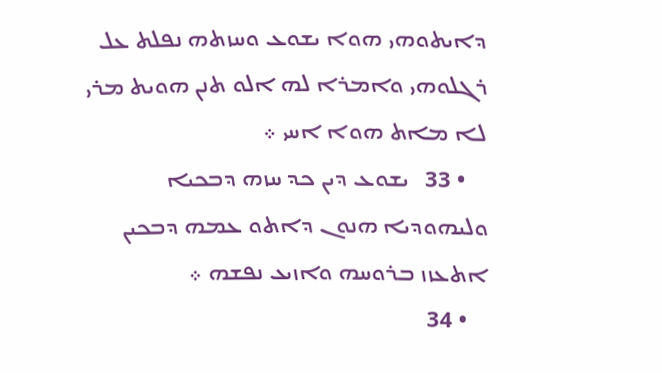ܕܐܝܬܘܗܝ ܗܘܐ ܝܫܘܥ ܘܚܙܬܗ ܢܦܠܬ ܥܠ ܪܓܠܘܗܝ ܘܐܡܪܐ ܠܗ ܐܠܘ ܬܢܢ ܗܘܝܬ ܡܪܝ ܠܐ ܡܐܬ ܗܘܐ ܐܚܝ ܀
    • 33   ܝܫܘܥ ܕܝܢ ܟܕ ܚܙܗ ܕܒܟܝܐ ܘܠܝܗܘܕܝܐ ܗܢܘܢ ܕܐܬܘ ܥܡܗ ܕܒܟܝܢ ܐܬܥܙܙ ܒܪܘܚܗ ܘܐܙܝܥ ܢܦܫܗ ܀
    • 34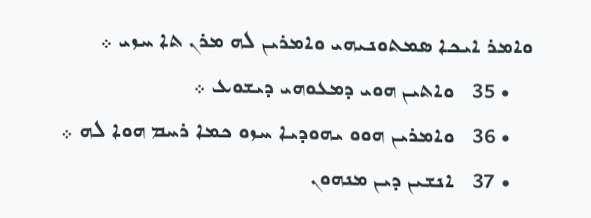ܘܐܡܪ ܐܝܟܐ ܤܡܬܘܢܝܗܝ ܘܐܡܪܝܢ ܠܗ ܡܪܢ ܬܐ ܚܙܝ ܀
    • 35   ܘܐܬܝܢ ܗܘܝ ܕܡܥܘܗܝ ܕܝܫܘܥ ܀
    • 36   ܘܐܡܪܝܢ ܗܘܘ ܝܗܘܕܝܐ ܚܙܘ ܟܡܐ ܪܚܡ ܗܘܐ ܠܗ ܀
    • 37   ܐܢܫܝܢ ܕܝܢ ܡܢܗܘܢ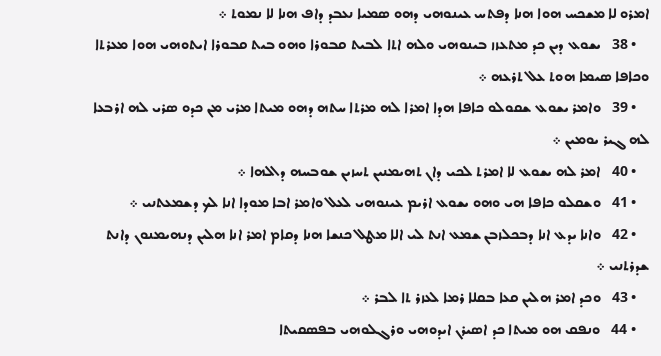ܐܡܪܘ ܠܐ ܡܫܟܚ ܗܘܐ ܗܢܐ ܕܦܬܚ ܥܝܢܘܗܝ ܕܗܘ ܤܡܝܐ ܢܥܒܕ ܕܐܦ ܗܢܐ ܠܐ ܢܡܘܬ ܀
    • 38   ܝܫܘܥ ܕܝܢ ܟܕ ܡܬܥܙܙ ܒܝܢܘܗܝ ܘܠܗ ܐܬܐ ܠܒܝܬ ܩܒܘܪܐ ܘܗܘ ܒܝܬ ܩܒܘܪܐ ܐܝܬܘܗܝ ܗܘܐ ܡܥܪܬܐ ܘܟܐܦܐ ܤܝܡܐ ܗܘܬ ܥܠ ܬܪܥܗ ܀
    • 39   ܘܐܡܪ ܝܫܘܥ ܫܩܘܠܘ ܟܐܦܐ ܗܕܐ ܐܡܪܐ ܠܗ ܡܪܬܐ ܚܬܗ ܕܗܘ ܡܝܬܐ ܡܪܝ ܡܢ ܟܕܘ ܤܪܝ ܠܗ ܐܪܒܥܐ ܠܗ ܓܝܪ ܝܘܡܝܢ ܀
    • 40   ܐܡܪ ܠܗ ܝܫܘܥ ܠܐ ܐܡܪܬ ܠܟܝ ܕܐܢ ܬܗܝܡܢܝܢ ܬܚܙܝܢ ܫܘܒܚܗ ܕܐܠܗܐ ܀
    • 41   ܘܫܩܠܘ ܟܐܦܐ ܗܝ ܘܗܘ ܝܫܘܥ ܐܪܝܡ ܥܝܢܘܗܝ ܠܥܠ ܘܐܡܪ ܐܒܐ ܡܘܕܐ ܐܢܐ ܠܟ ܕܫܡܥܬܢܝ ܀
    • 42   ܘܐܢܐ ܝܕܥ ܐܢܐ ܕܒܟܠܙܒܢ ܫܡܥ ܐܢܬ ܠܝ ܐܠܐ ܡܛܠ ܟܢܫܐ ܗܢܐ ܕܩܐܡ ܐܡܪ ܐܢܐ ܗܠܝܢ ܕܢܗܝܡܢܘܢ ܕܐܢܬ ܫܕܪܬܢܝ ܀
    • 43   ܘܟܕ ܐܡܪ ܗܠܝܢ ܩܥܐ ܒܩܠܐ ܪܡܐ ܠܥܙܪ ܬܐ ܠܒܪ ܀
    • 44   ܘܢܦܩ ܗܘ ܡܝܬܐ ܟܕ ܐܤܝܪܢ ܐܝܕܘܗܝ ܘܪܓܠܘܗܝ ܒܦܤܩܝܬܐ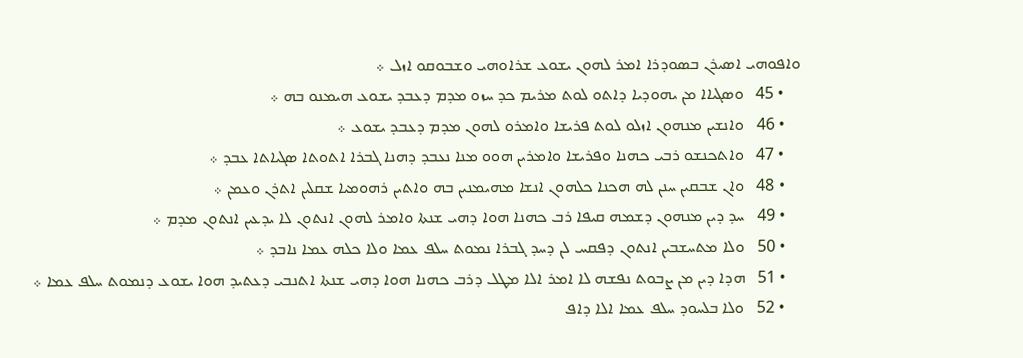ܘܐܦܘܗܝ ܐܤܝܪܢ ܒܤܘܕܪܐ ܐܡܪ ܠܗܘܢ ܝܫܘܥ ܫܪܐܘܗܝ ܘܫܒܘܩܘ ܐܙܠ ܀
    • 45   ܘܤܓܝܐܐ ܡܢ ܝܗܘܕܝܐ ܕܐܬܘ ܠܘܬ ܡܪܝܡ ܟܕ ܚܙܘ ܡܕܡ ܕܥܒܕ ܝܫܘܥ ܗܝܡܢܘ ܒܗ ܀
    • 46   ܘܐܢܫܝܢ ܡܢܗܘܢ ܐܙܠܘ ܠܘܬ ܦܪܝܫܐ ܘܐܡܪܘ ܠܗܘܢ ܡܕܡ ܕܥܒܕ ܝܫܘܥ ܀
    • 47   ܘܐܬܟܢܫܘ ܪܒܝ ܟܗܢܐ ܘܦܪܝܫܐ ܘܐܡܪܝܢ ܗܘܘ ܡܢܐ ܢܥܒܕ ܕܗܢܐ ܓܒܪܐ ܐܬܘܬܐ ܤܓܝܐܬܐ ܥܒܕ ܀
    • 48   ܘܐܢ ܫܒܩܝܢ ܚܢܢ ܠܗ ܗܟܢܐ ܟܠܗܘܢ ܐܢܫܐ ܡܗܝܡܢܝܢ ܒܗ ܘܐܬܝܢ ܪܗܘܡܝܐ ܫܩܠܝܢ ܐܬܪܢ ܘܥܡܢ ܀
    • 49   ܚܕ ܕܝܢ ܡܢܗܘܢ ܕܫܡܗ ܩܝܦܐ ܪܒ ܟܗܢܐ ܗܘܐ ܕܗܝ ܫܢܬܐ ܘܐܡܪ ܠܗܘܢ ܐܢܬܘܢ ܠܐ ܝܕܥܝܢ ܐܢܬܘܢ ܡܕܡ ܀
    • 50   ܘܠܐ ܡܬܚܫܒܝܢ ܐܢܬܘܢ ܕܦܩܚ ܠܢ ܕܚܕ ܓܒܪܐ ܢܡܘܬ ܚܠܦ ܥܡܐ ܘܠܐ ܟܠܗ ܥܡܐ ܢܐܒܕ ܀
    • 51   ܗܕܐ ܕܝܢ ܡܢ ܨܒܘܬ ܢܦܫܗ ܠܐ ܐܡܪ ܐܠܐ ܡܛܠ ܕܪܒ ܟܗܢܐ ܗܘܐ ܕܗܝ ܫܢܬܐ ܐܬܢܒܝ ܕܥܬܝܕ ܗܘܐ ܝܫܘܥ ܕܢܡܘܬ ܚܠܦ ܥܡܐ ܀
    • 52   ܘܠܐ ܒܠܚܘܕ ܚܠܦ ܥܡܐ ܐܠܐ ܕܐܦ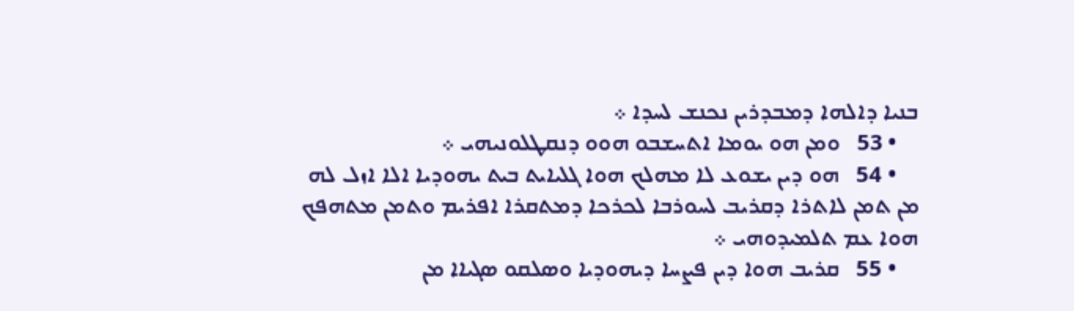ܒܢܝܐ ܕܐܠܗܐ ܕܡܒܕܪܝܢ ܢܟܢܫ ܠܚܕܐ ܀
    • 53   ܘܡܢ ܗܘ ܝܘܡܐ ܐܬܚܫܒܘ ܗܘܘ ܕܢܩܛܠܘܢܝܗܝ ܀
    • 54   ܗܘ ܕܝܢ ܝܫܘܥ ܠܐ ܡܗܠܟ ܗܘܐ ܓܠܝܐܝܬ ܒܝܬ ܝܗܘܕܝܐ ܐܠܐ ܐܙܠ ܠܗ ܡܢ ܬܡܢ ܠܐܬܪܐ ܕܩܪܝܒ ܠܚܘܪܒܐ ܠܟܪܟܐ ܕܡܬܩܪܐ ܐܦܪܝܡ ܘܬܡܢ ܡܬܗܦܟ ܗܘܐ ܥܡ ܬܠܡܝܕܘܗܝ ܀
    • 55   ܩܪܝܒ ܗܘܐ ܕܝܢ ܦܨܚܐ ܕܝܗܘܕܝܐ ܘܤܠܩܘ ܤܓܝܐܐ ܡܢ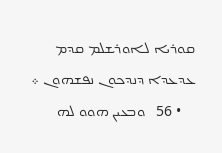ܩܘܪܝܐ ܠܐܘܪܫܠܡ ܩܕܡ ܥܕܥܕܐ ܕܢܕܟܘܢ ܢܦܫܗܘܢ ܀
    • 56   ܘܒܥܝܢ ܗܘܘ ܠܗ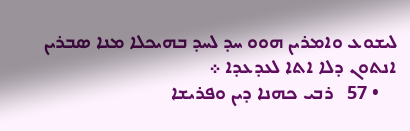ܠܝܫܘܥ ܘܐܡܪܝܢ ܗܘܘ ܚܕ ܠܚܕ ܒܗܝܟܠܐ ܡܢܐ ܤܒܪܝܢ ܐܢܬܘܢ ܕܠܐ ܐܬܐ ܠܥܕܥܕܐ ܀
    • 57   ܪܒܝ ܟܗܢܐ ܕܝܢ ܘܦܪܝܫܐ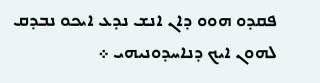ܦܩܕܘ ܗܘܘ ܕܐܢ ܐܢܫ ܢܕܥ ܐܝܟܘ ܢܒܕܩ ܠܗܘܢ ܐܝܟ ܕܢܐܚܕܘܢܝܗܝ ܀